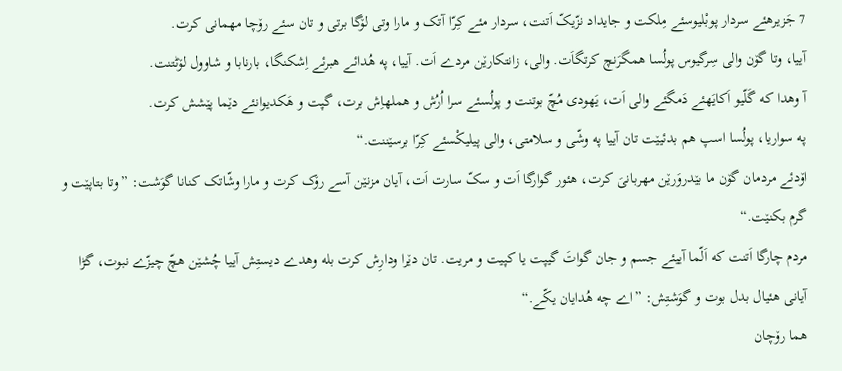7 جَزیرهئے سردار پوبْلیوسئے مِلکت و جایداد نزّیکّ اَتنت، سردار مئے کِرّا آتک و مارا وتی لۆگا برتی و تان سئے رۆچا مهمانی کرت.
آییا، وتا گۆن والی سِرگیوس پولُسا همگرَنچ کرتگاَت. والی، زانتکارێن مردے اَت. آییا، په هُدائے هبرئے اِشکنگا، بارنابا و شاوول لۆٹتنت.
آ وهدا که گَلّیو اَکایَهئے دَمگئے والی اَت، یَهودی مُچّ بوتنت و پولُسئے سرا اُرُش و هملهاِش برت، گپت و هَکدیوانئے دێما پێشش کرت.
په سواریا، پولُسا اسپ هم بدئیێت تان آییا په وشّی و سلامتی، والی پیلیکْسئے کِرّا برسێننت.“
اۆدئے مردمان گۆن ما بێدروَرێن مهربانیَ کرت، هئور گوارگا اَت و سکّ سارت اَت، آیان مزنێن آسے رۆک کرت و مارا وشّاتک کنانا گوَشت: ”وتا بتاپێت و گرم بکنێت.“
مردم چارگا اَتنت که اَلّما آییئے جسم و جان گواتَ گیپت یا کپیت و مریت. تان دێرا ودارِش کرت بله وهدے دیستِش آییا چُشێن هچّ چیزّے نبوت، گڑا آیانی هئیال بدل بوت و گوَشتِش: ”اے چه هُدایان یکّے.“
هما رۆچان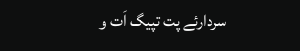سردارئے پت تپیگ اَت و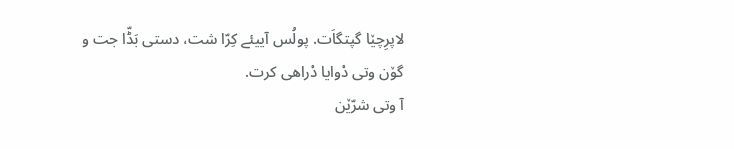لاپرِچێا گپتگاَت. پولُس آییئے کِرّا شت، دستی بَڈّا جت و گۆن وتی دْوایا دْراهی کرت.
آ وتی شرّێن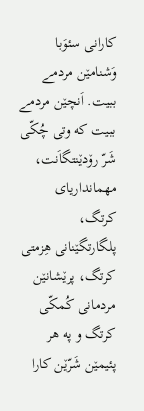کارانی سئوَبا وَشنامێن مردمے ببیت. اَنچێن مردمے ببیت که وتی چُکّی شَرّ رۆدێنتگاَنت، مهمانداریای کرتگ، پلگارتگێنانی هِزمتی کرتگ، پرێشانێن مردمانی کُمکّی کرتگ و په هر پئیمێن شَرّێن کارا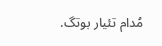مُدام تئیار بوتگ.